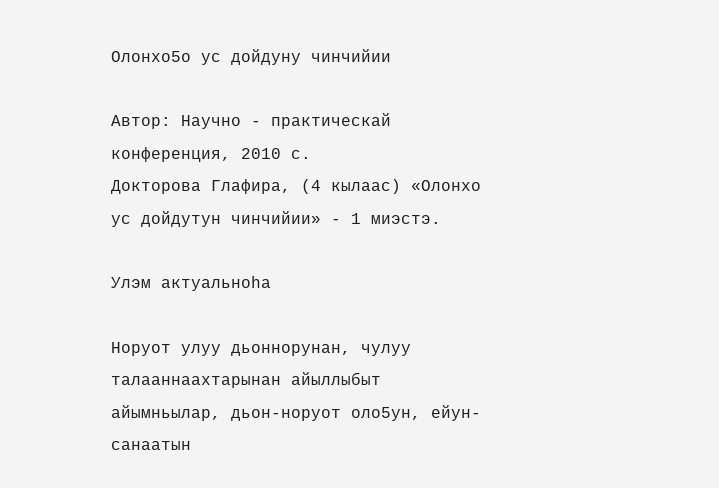Олонхо5о ус дойдуну чинчийии

Автор: Научно - практическай конференция, 2010 с.
Докторова Глафира, (4 кылаас) «Олонхо ус дойдутун чинчийии» - 1 миэстэ.

Улэм актуальноhа

Норуот улуу дьоннорунан, чулуу талааннаахтарынан айыллыбыт айымньылар, дьон-норуот оло5ун, ейун-санаатын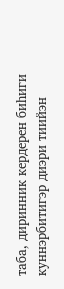таба, диринник кердерен биhиги куннэрбитигэр диэри тиийэн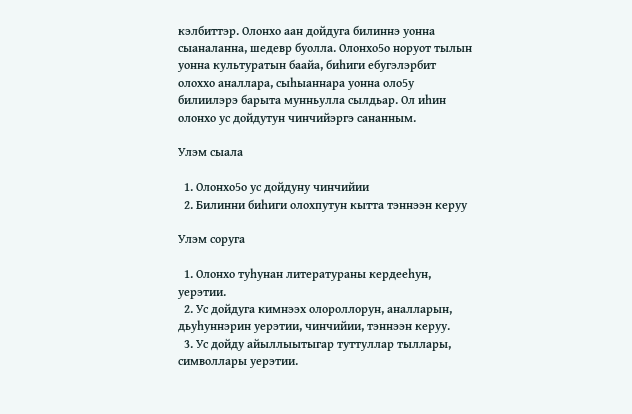кэлбиттэр. Олонхо аан дойдуга билиннэ уонна сыаналанна, шедевр буолла. Олонхо5о норуот тылын уонна культуратын баайа, биhиги ебугэлэрбит олоххо аналлара, сыhыаннара уонна оло5у билиилэрэ барыта мунньулла сылдьар. Ол иhин олонхо ус дойдутун чинчийэргэ сананным.

Улэм сыала

  1. Олонхо5о ус дойдуну чинчийии
  2. Билинни биhиги олохпутун кытта тэннээн керуу

Улэм соруга

  1. Олонхо туhунан литератураны кердееhун, уерэтии.
  2. Ус дойдуга кимнээх олороллорун, аналларын, дьуhуннэрин уерэтии, чинчийии, тэннээн керуу.
  3. Ус дойду айыллыытыгар туттуллар тыллары, символлары уерэтии.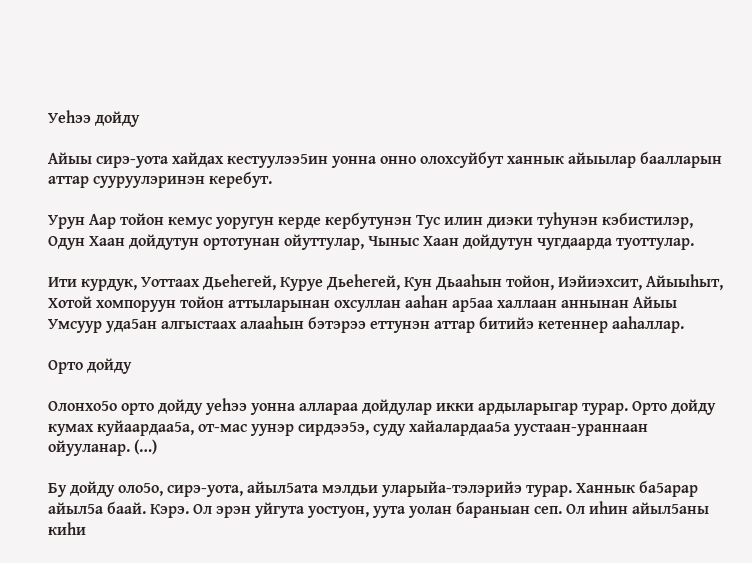Уеhээ дойду

Айыы сирэ-уота хайдах кестуулээ5ин уонна онно олохсуйбут ханнык айыылар баалларын аттар сууруулэринэн керебут.

Урун Аар тойон кемус уоругун керде кербутунэн Тус илин диэки туhунэн кэбистилэр, Одун Хаан дойдутун ортотунан ойуттулар, Чыныс Хаан дойдутун чугдаарда туоттулар.

Ити курдук, Уоттаах Дьеhегей, Куруе Дьеhегей, Кун Дьааhын тойон, Иэйиэхсит, Айыыhыт, Хотой хомпоруун тойон аттыларынан охсуллан ааhан ар5аа халлаан аннынан Айыы Умсуур уда5ан алгыстаах алааhын бэтэрээ еттунэн аттар битийэ кетеннер ааhаллар.

Орто дойду

Олонхо5о орто дойду уеhээ уонна аллараа дойдулар икки ардыларыгар турар. Орто дойду кумах куйаардаа5а, от-мас уунэр сирдээ5э, суду хайалардаа5а уустаан-ураннаан ойууланар. (…)

Бу дойду оло5о, сирэ-уота, айыл5ата мэлдьи уларыйа-тэлэрийэ турар. Ханнык ба5арар айыл5а баай. Кэрэ. Ол эрэн уйгута уостуон, уута уолан бараныан сеп. Ол иhин айыл5аны киhи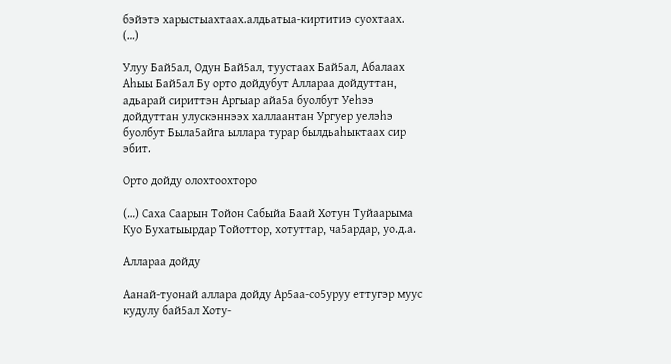бэйэтэ харыстыахтаах.алдьатыа-киртитиэ суохтаах. (…)

Улуу Бай5ал, Одун Бай5ал, туустаах Бай5ал, Абалаах Аhыы Бай5ал Бу орто дойдубут Аллараа дойдуттан, адьарай сириттэн Аргыар айа5а буолбут Уеhээ дойдуттан улускэннээх халлаантан Ургуер уелэhэ буолбут Была5айга ыллара турар былдьаhыктаах сир эбит.

Орто дойду олохтоохторо

(…) Саха Саарын Тойон Сабыйа Баай Хотун Туйаарыма Куо Бухатыырдар Тойоттор, хотуттар, ча5ардар, уо.д.а.

Аллараа дойду

Аанай-туонай аллара дойду Ар5аа-со5уруу еттугэр муус кудулу бай5ал Хоту-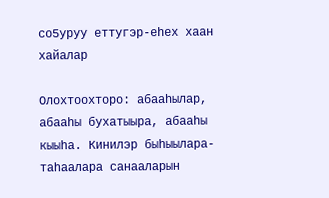со5уруу еттугэр-еhех хаан хайалар

Олохтоохторо: абааhылар, абааhы бухатыыра, абааhы кыыhа. Кинилэр быhыылара-таhаалара санааларын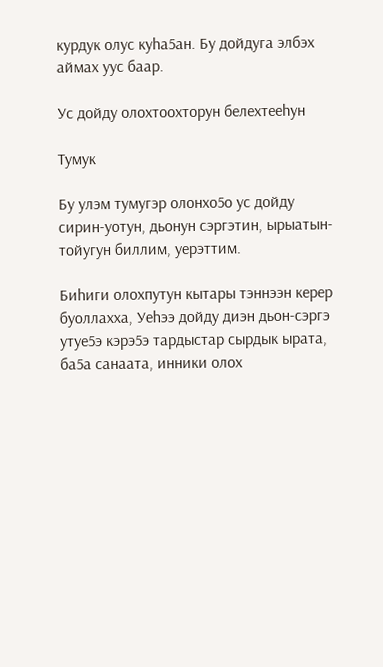курдук олус куhа5ан. Бу дойдуга элбэх аймах уус баар.

Ус дойду олохтоохторун белехтееhун

Тумук

Бу улэм тумугэр олонхо5о ус дойду сирин-уотун, дьонун сэргэтин, ырыатын-тойугун биллим, уерэттим.

Биhиги олохпутун кытары тэннээн керер буоллахха, Уеhээ дойду диэн дьон-сэргэ утуе5э кэрэ5э тардыстар сырдык ырата, ба5а санаата, инники олох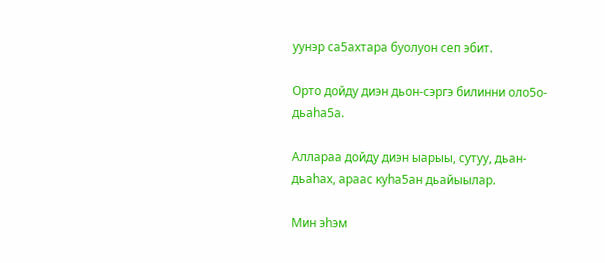уунэр са5ахтара буолуон сеп эбит.

Орто дойду диэн дьон-сэргэ билинни оло5о-дьаhа5а.

Аллараа дойду диэн ыарыы, сутуу, дьан-дьаhах, араас куhа5ан дьайыылар.

Мин эhэм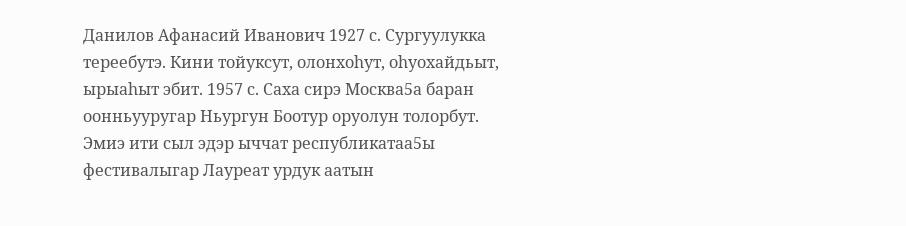Данилов Афанасий Иванович 1927 с. Сургуулукка тереебутэ. Кини тойуксут, олонхоhут, оhуохайдьыт, ырыаhыт эбит. 1957 с. Саха сирэ Москва5а баран оонньууругар Ньургун Боотур оруолун толорбут. Эмиэ ити сыл эдэр ыччат республикатаа5ы фестивалыгар Лауреат урдук аатын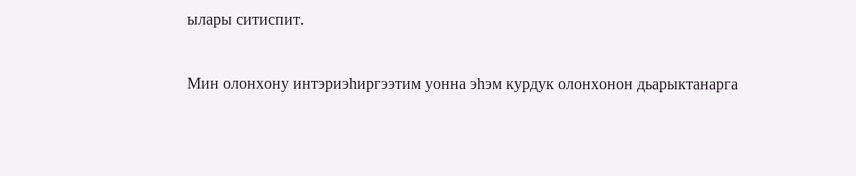ылары ситиспит.

Мин олонхону интэриэhиргээтим уонна эhэм курдук олонхонон дьарыктанарга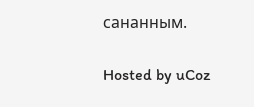сананным.


Hosted by uCoz